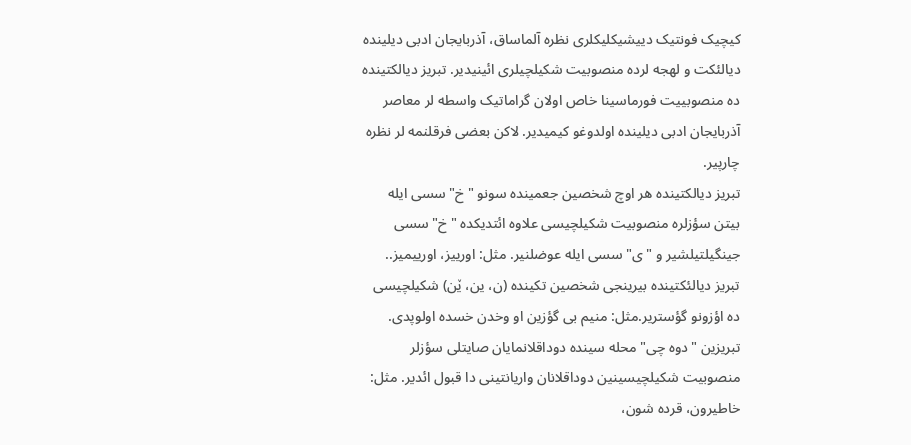کیچیک فونتیک دییشیکلیکلری نظره آلماساق، آذربایجان ادبی دیلینده دیالئکت و لهجه لرده منصوبیت شکیلچیلری ائینیدیر. تبریز دیالکتینده ده منصوبییت فورماسینا خاص اولان گراماتیک واسطه لر معاصر آذربایجان ادبی دیلینده اولدوغو کیمیدیر. لاکن بعضی فرقلنمه لر نظره چارپیر.
تبریز دیالکتینده هر اوچ شخصین جعمینده سونو "خ" سسی ایله بیتن سؤزلره منصوبیت شکیلچیسی علاوه ائتدیکده "خ" سسی جینگیلتیلشیر و "ی" سسی ایله عوضلنیر. مثل: اورییز، اورییمیز..
تبریز دیالئکتینده بیرینجی شخصین تکینده (ن، ین، ێن) شکیلچیسی ده اؤزونو گؤستریر.مثل: منیم بی گؤزین او وخدن خسده اولوپدی.
تبریزین "دوه چی" محله سینده دوداقلانمایان صایتلی سؤزلر منصوبیت شکیلچیسینین دوداقلانان واریانتینی دا قبول ائدیر. مثل: خاطیرون، قرده شون،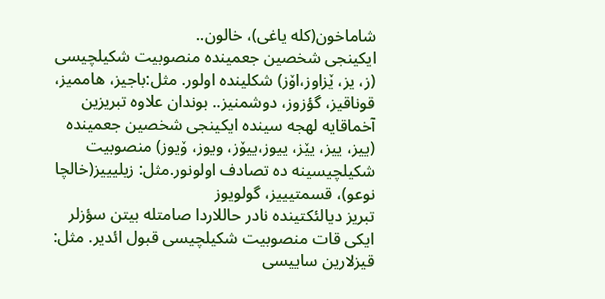شاماخون(کله یاغی)، خالون..
ایکینجی شخصین جعمینده منصوبیت شکیلچیسی (ز، یز، ێزاوز،اۆز) شکلینده اولور. مثل:باجیز، هاممیز، قوناقیز، گؤزوز، دوشمنیز.. بوندان علاوه تبریزین آخماقایه لهجه سینده ایکینجی شخصین جعمینده (ییز، ییز، یێز، ییوز،ییۆز، ویوز، ۆیوز) منصوبیت شکیلچیسینه ده تصادف اولونور.مثل: زیلیییز(خالچا نوعو)، قسمتیییز، گولویوز
تبریز دیالئکتینده نادر حاللاردا صامتله بیتن سؤزلر ایکی قات منصوبیت شکیلچیسی قبول ائدیر. مثل: قیزلارین ساییسی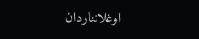اوغلانناردان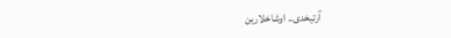آرتیخدی.. اوشاخلارین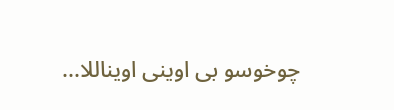چوخوسو بی اوینی اویناللا...